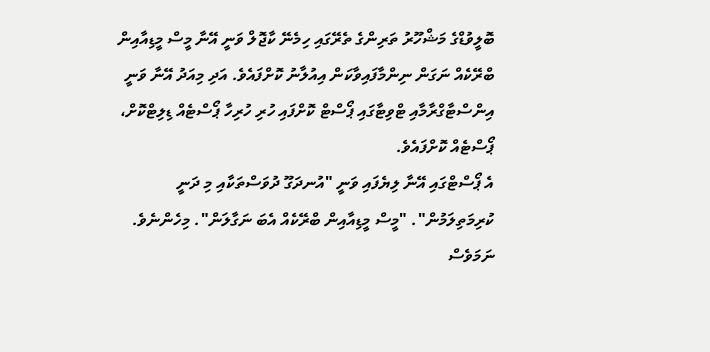ބޮލީވުޑްގެ މަޝްހޫރު ތަރިންގެ ތެރޭގައި ހިމެނޭ ކާޖޮލް ވަނީ އޭނާ މީސް މީޑިއާއިން ބްރޭކެއް ނަގަން ނިންމާފައިވާކަން އިއުލާނު ކޮށްފައެވެ. އަދި މިއަދު އޭނާ ވަނީ އިންސްޓާގްރާމާއި ޓްވިޓާގައި ޕޯސްޓް ކޮށްފައި ހުރި ހުރިހާ ޕޯސްޓެއް ޑިލިޓްކޮށް، ޕޯސްޓެއް ކޮށްފައެވެ.
އެ ޕޯސްޓްގައި އޭނާ ލިޔެފައި ވަނީ "އުނދަގޫ ދުވަސްތަކާއި މި ދަނީ ކުރިމަތިލަމުން". "މީސް މީޑިއާއިން ބްރޭކެއް އެބަ ނަގާލަން". މިހެންނެވެ.
ނަމަވެސް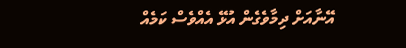އޭނާއަށް ދިމާވެގެން އުޅޭ އެއްވެސް ކަމެއް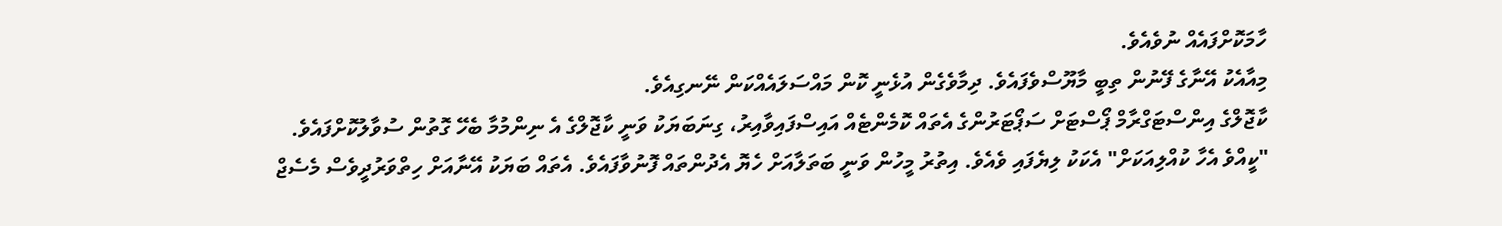ހާމަކޮށްފައެއް ނުވެއެވެ.
މިއާއެކު އޭނާގެ ފޭނުން ތިބީ މާޔޫސްވެފައެވެ. ދިމާވެގެން އުޅެނީ ކޮން މައްސަލައެއްކަން ނޭނގިއެވެ.
ކާޖޮލްގެ އިންސްޓަގްރާމް ޕޯސްޓަށް ސަޕޯޓަރުންގެ އެތައް ކޮމެންޓެއް އައިސްފައިވާއިރު، ގިނަބަޔަކު ވަނީ ކާޖޮލްގެ އެ ނިންމުމާ ބެހޭ ގޮތުން ސުވާލުކޮށްފައެވެ.
"ކީއްވެ އެހާ ކުއްލިއަކަށް" އެކަކު ލިޔެފައި ވެއެވެ. އިތުރު މީހުން ވަނީ ބަތަލާއަށް ހެޔޮ އެދުންތައް ފޮނުވާފައެވެ. އެތައް ބަޔަކު އޭނާއަށް ހިތްވަރުދީވެސް މެސެޖް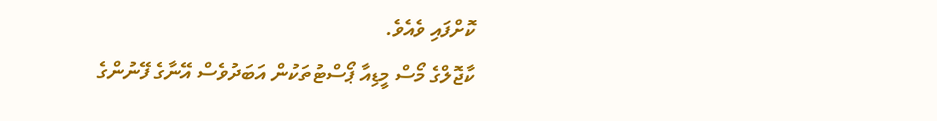ކޮށްފައި ވެއެވެ.
ކާޖޮލްގެ މޯސް މީޑިއާ ޕޯސްޓުތަކުން އަބަދުވެސް އޭނާގެ ފޭނުންގެ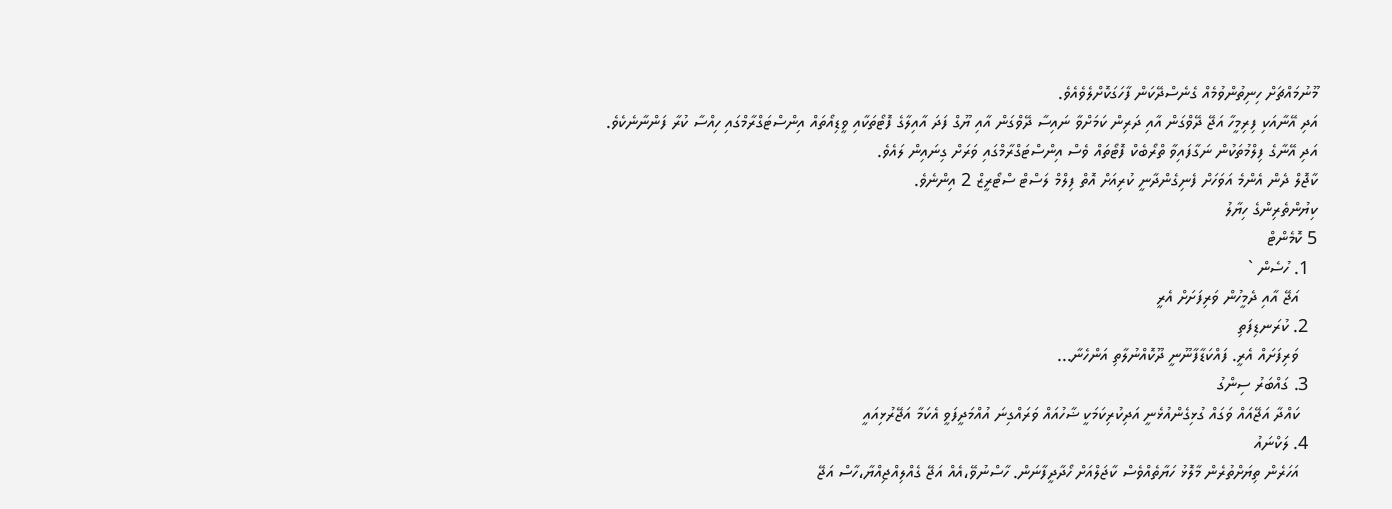މޫނުމައްޗަށް ހިނިތުންވުމެއް ގެނެސްދޭކަން ފާހަގަކޮށްލެވެއެވެ.
އަދި އޭނާއަކި ފިރިމީހާ އަޖޭ ދޭވްގަން އާއި ދަރިން ކަމަށްވާ ނައިސާ ދޭވްގަން އާއި ޔޫގް ފަދަ އާއިލާގެ ފޮޓޯތަކާއި ވީޑިއޯތައް އިންސްޓަގްރާމްގައި ހިއްސާ ކުރާ ފަންނާނެކެވެ. އަދި އޭނާގެ ފިލްމުތަކުން ނަގާފައިވާ ތްރޯބެކް ފޮޓޯތައް ވެސް އިންސްޓަގްރާމްގައި ވަރަށް ގިނައިން ލައެވެ.
ކާޖޮލް ދެން އެންމެ އަވަހަށް ފެނިގެންދާނީ ކުރިއަށް އޮތް ފިލްމް ލަސްޓް ސްޓޯރީޒް 2 އިންނެވެ.
ކިޔުންތެރިންގެ ހިޔާލު
5 ކޮމެންޓް
  1. ހުސެން `
    އަޖޭ އާއި ދެމީހުން ވަރިފަށަށް އެރީ
  2. ކުރަނޑިފަތި
    ވަރިފަށައް އެރީ. ފައްކަޑާފާނޫނީ ދޫކޮއްނުލާތި އަންހެނާ...
  3. ގައްބަރު ސިންގު
    ކައްދާ އަޖޭއައް ވަގައް ގުޅިގެންއުޅެނީ އަދިކުރިކަމަކީ ޟާހުއައް ވަރައްގިނަ އުއްމަދީފަވީ އެކަމާ އަޖޭރުޅިއައީ
  4. ލަކްނައު
    އަހަރެން ތިޔަށްތުރެން މާލޮޅު ހަޔާތެއްވެސް ކާޖަލްއަށް ހޯދާދީފާނަން. ހާސްނުވޭ،އެއް އަޖޭ ގެއްލިއްޖިއްޔާ،ހާސް އަޖޭ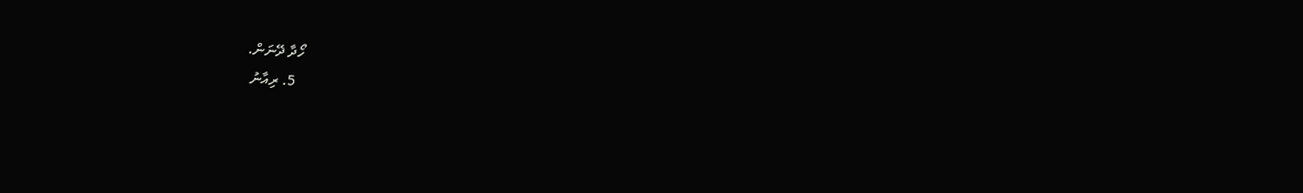ހޯދާ ދޭނަން.
  5. ރިއާނު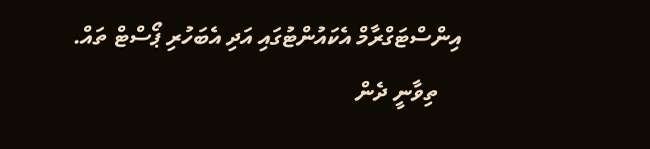އިންސްޓަގްރާމް އެކައުންޓުގައި އަދި އެބަހުރި ޕޯސްޓް ތައް.
    ތިވާނީ ދެން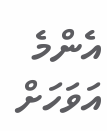އެންމެ އަވަހަށް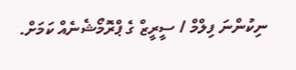ނިކުންނަ ފިލްމް / ސީރީޒް ގެ ޕްރޮމޯޝެނެއް ކަމަށް.